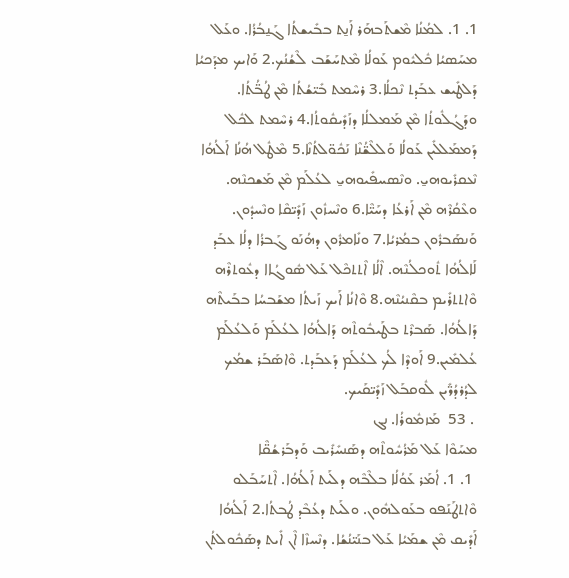1. 1. ܠܡܳܢܳܐ ܡܶܫܬܰܒܗܰܪ ܐܰܢ̱ܬ ܒܒܺܝܫܬܳܐ ܓܰܢ̱ܒܳܪܳܐ. ܘܥܰܠ ܡܚܰܣܝܳܐ ܟܽܠܝܽܘܡ ܥܰܘܠܳܐ ܡܶܬܚܰܫܰܒ ܠܶܫܳܢܳܟ.2 ܘܰܐܝܟ ܡܕܰܟܝܳܐ ܕܰܠܛܺܝܫ ܥܒܰܕܬ ܢܶܟܠܳܐ.3 ܪܚܶܡܬ ܒܺܝ̈ܫܳܬܳܐ ܡܶܢ ܛܳܒ̈ܳܬܳܐ. ܘܕܰܓܳܠܽܘܬܳܐ ܡܶܢ ܡܰܡܠܠܳܐ ܕܙܰܕܺܝܩܽܘܬܳܐ.4 ܪܚܶܡܬ ܠܟܽܠ ܕܰܡܡܰܠܠܺܝܢ ܥܰܘܠܳܐ ܘܰܠܠܶܫ̈ܳܢܶܐ ܢܰܟܽܘ̈ܠܬܳܢܶܐ.5 ܡܶܛܽܠ ܗܳܢܳܐ ܐܰ‌ܠܳܗܳܐ ܢܶܥܩܪܺܝܘܗܝ̱. ܘܢܶܣܚܦܺܝܘܗܝ̱ ܠܥܳܠܰܡ ܡܶܢ ܡܰܫܟܢܶܗ. ܘܥܶܩܳܪܶܗ ܡܶܢ ܐܰܪܥܳܐ ܕܚܰܝ̈ܶܐ.6 ܘܢܶܚܙܽܘܢ ܙܰܕܺܝ̈ܩܶܐ ܘܢܶܚܕܽܘܢ. ܘܰܢܣܰܒܪܽܘܢ ܒܡܳܪܝܳܐ.7 ܘܢܺܐܡܪܽܘܢ ܕܗܳܢܰܘ ܓܰܒܪܳܐ ܕܠܳܐ ܥܒܰܕ ܠܰܐܠܳܗܳܐ ܬܽܘܟܠܳܢܶܗ. ܐܶܠܳܐ ܐܶܬܬܟܶܠ ܥܰܠ ܣܽܘܓܳܐܐ ܕܥܽܘܬܪܶܗ ܘܶܐܬܬܪܺܝܡ ܒܩܶܢܝܳܢܶܗ.8 ܘܶܐܢܳܐ ܐܰܝܟ ܙܰܝܬܳܐ ܡܫܰܒܚܳܐ ܒܒܰܝܬܶܗ ܕܰܐ‌ܠܳܗܳܐ. ܣܰܒܪܶܬ ܒܛܰܝܒܽܘܬܶܗ ܕܰܐ‌ܠܳܗܳܐ ܠܥܳܠܰܡ ܘܰܠܥܳܠܰܡ ܥܳܠܡܺܝܢ.9 ܐܰܘܕܶܐ ܠܳܟ ܠܥܳܠܰܡ ܕܰܥܒܰܕܬ. ܘܶܐܣܰܒܰܪ ܫܡܳܟ ܠܕܳܪܕܳܖ̈ܺܝܢ ܠܽܘܩܒܰܠ ܙܰܕܺܝ̈ܩܰܝܟ.
 . 53  ܡܰܙܡܽܘܪܳܐ. ܢܓ
ܡܚܰܘܶܐ ܥܰܠ ܡܰܪܳܚܽܘܬܶܗ ܕܣܰܢܚܺܪܺܝܒ ܘܰܕܒܰܪܫܳܩ̈ܶܐ
 1. 1. ܐܳܡܰܪ ܥܰܘܳܠܳܐ ܒܠܶܒܶܗ ܕܠܰܝܬ ܐܰ‌ܠܳܗܳܐ. ܐܶܬܚܰܒܰܠܘ ܘܶܐܬܛܰܢܰܦܘ ܒܥܰܘܠܗܽܘܢ. ܘܠܰܝܬ ܕܥܳܒܶܕ ܛܳܒܬܳܐ.2 ܐܰ‌ܠܳܗܳܐ ܐܰܕܺܝܩ ܡܶܢ ܫܡܰܝܳܐ ܥܰܠ ܒܢܰܝ̈ܢܳܫܳܐ. ܕܢܶܚܙܶܐ ܐܶܢ ܐܺܝܬ ܕܣܰܟܽܘܠܬܳܢ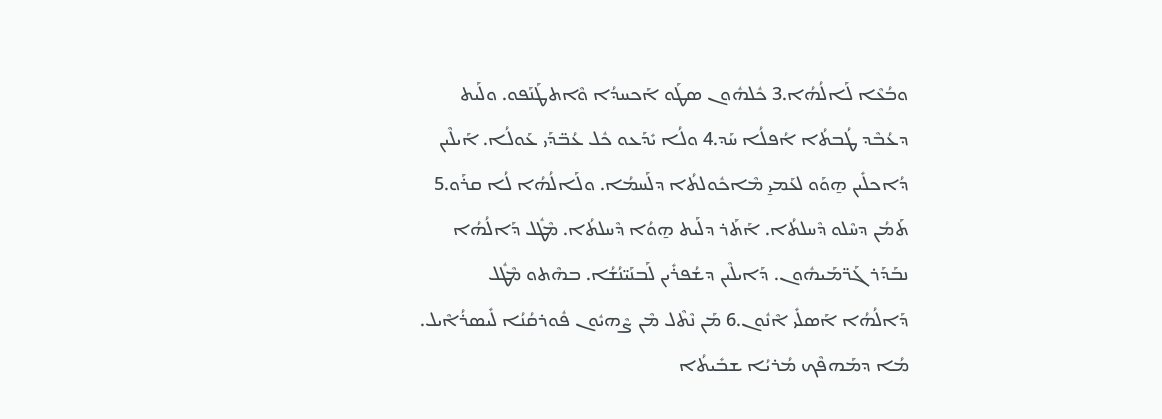ܘܒܳܥܶܐ ܠܰܐܠܳܗܳܐ.3 ܟܽܠܗܽܘܢ ܣܛܰܘ ܐܰܟܚܕܳܐ ܘܶܐܬܛܰܢܰܦܘ. ܘܠܰܝܬ ܕܥܳܒܶܕ ܛܳܒܬܳܐ ܐܳܦܠܳܐ ܚܰܕ.4 ܘܠܳܐ ܝܺܕܰܥܘ ܟܽܠ ܥܳܒ̈ܕܰܝ ܥܰܘܠܳܐ. ܐܰܝܠܶܝܢ ܕܳܐܟܠܺܝܢ ܗ̱ܘܰܘ ܠܥܰܡܝ̱ ܡܶܐܟܽܘܠܬܳܐ ܕܠܰܚܡܳܐ. ܘܠܰܐܠܳܗܳܐ ܠܳܐ ܩܪܰܘ.5 ܬܰܡܳܢ ܕܚܶܠܘ ܕܶܚܠܬܳܐ. ܐܰܬܰܪ ܕܠܰܝܬ ܗ̱ܘܳܐ ܕܶܚܠܬܳܐ. ܡܶܛܽܠ ܕܰܐ‌ܠܳܗܳܐ ܢܒܰܕܰܪ ܓܰܖ̈ܡܰܝܗܽܘܢ. ܕܰܐܝܠܶܝܢ ܕܫܳܦܪܺܝܢ ܠܰܒܢܰܝ̈ܢܳܫܳܐ. ܒܗܶܬܘ ܡܶܛܽܠ ܕܰܐ‌ܠܳܗܳܐ ܐܰܣܠܺܝ ܐܶܢܽܘܢ.6 ܡܰܢ ܢܶܬܶܠ ܡܶܢ ܨܶܗܝܽܘܢ ܦܽܘܪܩܳܢܳܐ ܠܺܝܣܪܳܐܶܝܠ. ܡܳܐ ܕܡܰܗܦܶܟ ܡܳܪܝܳܐ ܫܒܺܝܬܳܐ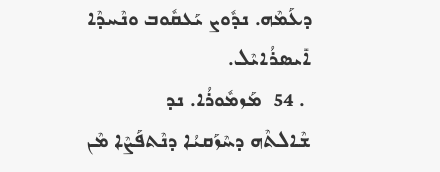ܕܥܰܡܶܗ. ܢܕܽܘܨ ܝܰܥܩܽܘܒ ܘܢܶܚܕܶܐ ܐܺܝܣܪܳܐܝܶܠ.
 . 54  ܡܰܙܡܽܘܪܳܐ. ܢܕ
ܫܶܐܠܬܶܗ ܕܚܶܙܰܩܝܳܐ ܕܢܶܬܦܰܨܶܐ ܡܶܢ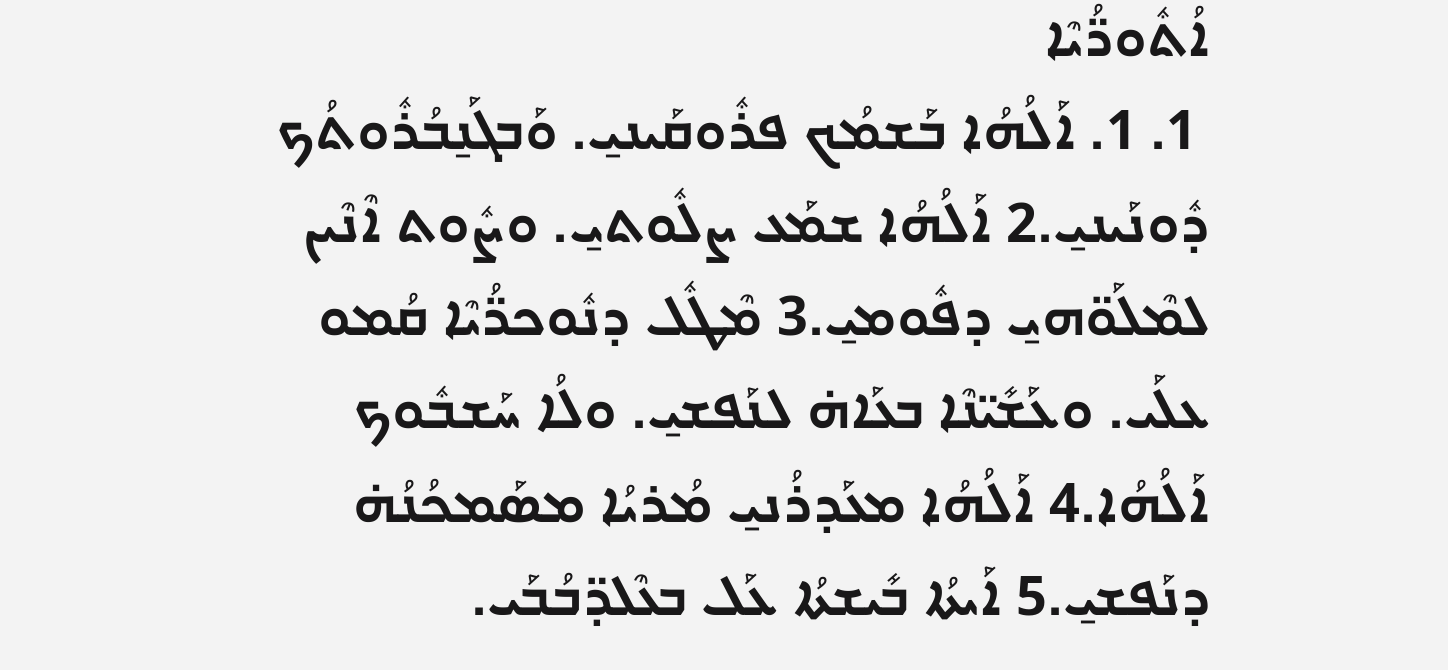ܐܳܬܽܘܖ̈ܳܝܶܐ
 1. 1. ܐܰ‌ܠܳܗܳܐ ܒܰܫܡܳܟ ܦܪܽܘܩܰܝܢܝ̱. ܘܰܒܓܰܢ̱ܒܳܪܽܘܬܳܟ ܕܽܘܢܰܝܢܝ̱.2 ܐܰ‌ܠܳܗܳܐ ܫܡܰܥ ܨܠܽܘܬܝ̱. ܘܨܽܘܬ ܐܶܢܶܝܢ ܠܡܶܠܰܘ̈ܗܝ̱ ܕܦܽܘܡܝ̱.3 ܡܶܛܽܠ ܕܢܽܘܟܖ̈ܳܝܶܐ ܩܳܡܘ ܥܠܰܝ. ܘܥܰܫܺܝ̈ܢܶܐ ܒܥܰܐܗ̇ ܠܢܰܦܫܝ̱. ܘܠܳܐ ܚܰܫܒܽܘܟ ܐܰ‌ܠܳܗܳܐ.4 ܐܰ‌ܠܳܗܳܐ ܡܥܰܕܪܳܢܝ̱ ܡܳܪܝܳܐ ܡܣܰܡܟܳܢܳܗ̇ ܕܢܰܦܫܝ̱.5 ܐܰܝܬܳܐ ܒܺܝܫܬܳܐ ܥܰܠ ܒܥܶܠܕ̈ܒܳܒܰܝ.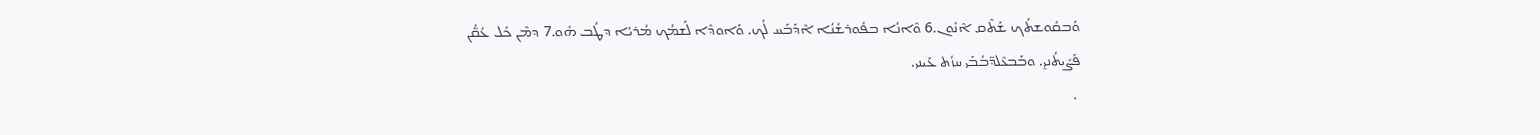ܘܰܒܩܽܘܫܬܳܟ ܫܰܬܶܩ ܐܶܢܽܘܢ.6 ܘܶܐܢܳܐ ܒܦܽܘܪܫܳܢܳܐ ܐܶܕܰܒܰܚ ܠܳܟ. ܘܰܐܘܕܶܐ ܠܰܫܡܳܟ ܡܳܪܝܳܐ ܕܛܳܒ ܗܽܘ.7 ܕܡܶܢ ܟܽܠ ܥܳܩ̈ܳܢ ܦܰܨܺܝܬܳܢܝ̱. ܘܒܰܒܥܶܠܕ̈ܒܳܒܰܝ ܚܙܳܬ ܥܰܝܢܝ.
 .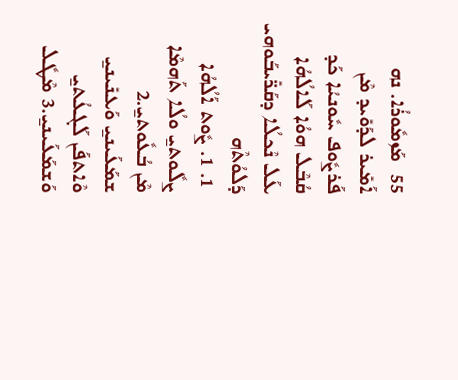55  ܡܰܙܡܽܘܪܳܐ. ܢܗ
ܐܰܡܺܝܪ ܠܕܰܘܺܝܕ ܡܶܢ ܦܰܪܨܽܘܦ ܚܽܘܢܝܳܐ ܟܰܕ ܩܳܒܶܠ ܗܘܳܐ ܠܰܐܠܳܗܳܐ ܥܰܠ ܢܶܟܠܳܐ ܕܩܰܖ̈ܺܝܒܰܘܗܝ ܕܰܠܘܳܬܶܗ
 1. 1. ܨܽܘܬ ܐܰ‌ܠܳܗܳܐ ܨܠܽܘܬܝ̱ ܘܠܳܐ ܬܰܗܡܶܐ ܡܶܢ ܒܳܥܽܘܬܝ̱.2 ܫܡܰܥܰܝܢܝ̱ ܘܰܥܢܺܝܢܝ̱ ܘܶܐܬܦܰܢ ܠܰܓܥܳܬܝ̱ ܘܰܫܡܰܥܰܝܢܝ̱.3 ܡܶܛܽܠ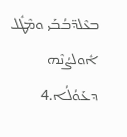ܒܥܶܠܕ̈ܒܳܒܰܝ ܘܡܶܛܽܠ ܐܽܘܠܨܳܢܶܗ ܕܥܰܘܳܠܳܐ.4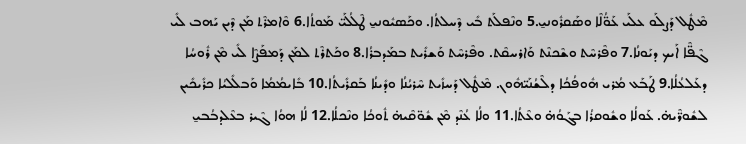ܡܶܛܽܠ ܕܰܨܠܰܘ ܥܠܰܝ ܥܰܘ̈ܳܠܶܐ ܘܣܰܩܪܽܘܢܝ̱.5 ܘܢܶܦܠܰܬ ܒܺܝ ܕܶܚܠܬܳܐ. ܘܟܰܣܝܽܘܢܝ̱ ܛܶܠܳܠܰܝ̈ ܡܰܘܬܳܐ.6 ܘܶܐܡܪܶܬ ܡܰܢ ܕܶܝܢ ܝܰܗܒ ܠܺܝ ܓܶܦ̈ܶܐ ܐܰܝܟ ܕܝܰܘܢܳܐ.7 ܘܦܶܪܚܶܬ ܘܫܶܟܢܶܬ ܘܰܐܪܚܩܶܬ. ܘܦܶܪܚܶܬ ܘܰܫܪܺܝܬ ܒܡܰܕܒܪܳܐ.8 ܘܟܰܬܪܶܬ ܠܡܰܢ ܕܰܡܦܰܨܶܐ ܠܺܝ ܡܶܢ ܪܽܘܚܳܐ ܕܥܰܠܥܳܠܳܐ.9 ܛܰܒܰܥ ܡܳܪܝ ܗܽܘܦܳܟܳܐ ܕܠܶܫܳܢܰܝ̈ܗܽܘܢ. ܡܶܛܽܠ ܕܰܚܙܺܝܬ ܚܶܪܝܳܢܳܐ ܘܕܺܝܢܳܐ ܒܰܩܪܺܝܬܳܐ.10 ܒܺܐܝܡܳܡܳܐ ܘܰܒܠܺܠܝܳܐ ܟܪܺܝܟܺܝܢ ܠܫܽܘܖ̈ܶܝܗ̇. ܥܰܘܠܳܐ ܘܫܽܘܩܪܳܐ ܒܓܰܘܳܗ̇ ܘܥܶܬܳܐ.11 ܘܠܳܐ ܥܳܢܶܕ ܡܶܢ ܫܽܘ̈ܩܶܝܗ̇ ܬܽܘܟܳܐ ܘܢܶܟܠܳܐ.12 ܠܳܐ ܗܘܳܐ ܓܶܝܪ ܒܥܶܠܕܒܳܒܝ̱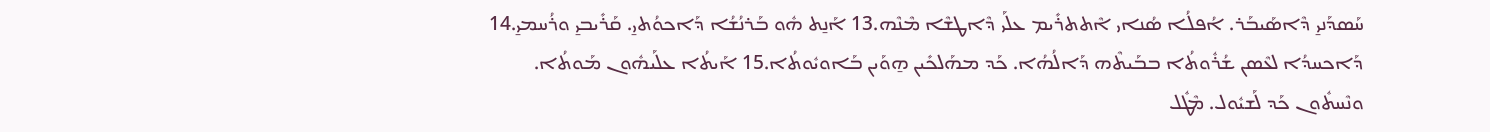ܚܰܣܕܰܢܝ̱ ܕܶܐܣܰܝܒܰܪ. ܐܳܦܠܳܐ ܣܳܢܐܝ ܐܶܬܬܪܺܝܡ ܥܠܰܝ ܕܶܐܛܫܶܐ ܡܶܢܶܗ.13 ܐܰܢ̱ܬ ܗܽܘ ܒܰܪܢܳܫܳܐ ܕܰܐܟܘܳܬܝ̱. ܩܰܪܺܝܒܝ̱ ܘܪܳܚܡܝ̱.14 ܕܰܐܟܚܕܳܐ ܠܥܶܣܢ ܫܳܪܽܘܬܳܐ ܒܒܰܝܬܶܗ ܕܰܐ‌ܠܳܗܳܐ. ܟܰܕ ܡܗܰܠܟܺܝܢ ܗ̱ܘܰܝܢ ܒܰܐܘܝܽܘܬܳܐ.15 ܐܰܝܬܳܐ ܥܠܰܝܗܽܘܢ ܡܰܘܬܳܐ. ܘܢܶܚܬܽܘܢ ܟܰܕ ܠܰܫܝܽܘܠ. ܡܶܛܽܠ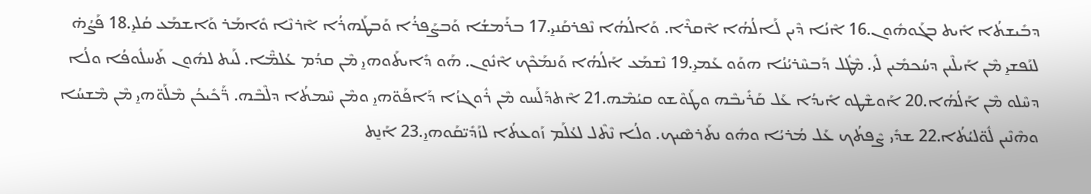ܕܒܺܝܫܬܳܐ ܐܺܝܬ ܒܓܰܘܗܽܘܢ.16 ܐܶܢܳܐ ܕܶܝܢ ܠܰܐܠܳܗܳܐ ܐܶܩܪܶܐ. ܘܰܐ‌ܠܳܗܳܐ ܢܶܦܪܩܰܢܝ̱.17 ܒܪܰܡܫܳܐ ܘܰܒܨܰܦܪܳܐ ܘܰܒܛܰܗܪܳܐ ܐܶܪܢܶܐ ܘܺܐܡܰܪ ܘܰܐܫܡܰܥ ܩܳܠܝ̱.18 ܦܰܨܳܗ̇ ܠܢܰܦܫܝ̱ ܡܶܢ ܐܰܝܠܶܝܢ ܕܚܳܟܡܺܝܢ ܠܺܝ. ܡܶܛܽܠ ܕܰܒܚܶܪܝܳܢܳܐ ܗܘܰܘ ܥܰܡܝ̱.19 ܢܶܫܡܰܥ ܐܰ‌ܠܳܗܳܐ ܘܰܢܡܰܟܶܟ ܐܶܢܽܘܢ. ܗܰܘ ܕܺܐܝܬܰܘܗܝ̱ ܡܶܢ ܩܕܳܡ ܥܳܠܡ̈ܶܐ. ܠܰܝܬ ܠܗܽܘܢ ܬܰܚܠܽܘܦܳܐ ܘܠܳܐ ܕܚܶܠܘ ܡܶܢ ܐܰ‌ܠܳܗܳܐ.20 ܐܰܘܫܶܛܘ ܐܺܝܕܳܐ ܥܰܠ ܩܰܪܺܝܒܶܗ ܘܛܰܘܶܫܘ ܩܝܳܡܶܗ.21 ܐܶܬܕܰܠܰܚܘ ܡܶܢ ܪܽܘܓܙܳܐ ܕܰܐܦܰܘ̈ܗܝ̱ ܘܡܶܢ ܚܶܡܬܳܐ ܕܠܶܒܶܗ. ܖ̈ܰܟܺܝܟܳܢ ܡܶܠܰܘ̈ܗܝ̱ ܡܶܢ ܡܶܫܚܳܐ ܘܗܶܢܶܝܢ ܠܽܘ̈ܠܝܳܬܳܐ.22 ܫܕܺܝ ܨܶܦܬܳܟ ܥܰܠ ܡܳܪܝܳܐ ܘܗܽܘ ܢܬܰܪܣܶܝܟ. ܘܠܳܐ ܢܶܬܶܠ ܠܥܳܠܰܡ ܙܰܘܥܬܳܐ ܠܙܰܕܺܝ̈ܩܰܘܗܝ̱.23 ܐܰܢ̱ܬ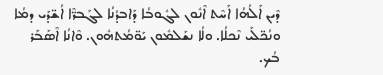ܕܶܝܢ ܐܰ‌ܠܳܗܳܐ ܐܰܚܶܬ ܐܶܢܽܘܢ ܠܓܽܘܒܳܐ ܕܰܐܒܕܳܢܳܐ ܠܓܰܒܖ̈ܶܐ ܐܳܫ̈ܕܰܝ ܕܡܳܐ ܘܢܳܟ̈ܠܰܝ ܢܶܟܠܳܐ. ܘܠܳܐ ܢܫܰܠܡܽܘܢ ܝܰܘ̈ܡܳܬܗܽܘܢ. ܘܶܐܢܳܐ ܐܶܣܰܒܰܪ ܒܳܟ.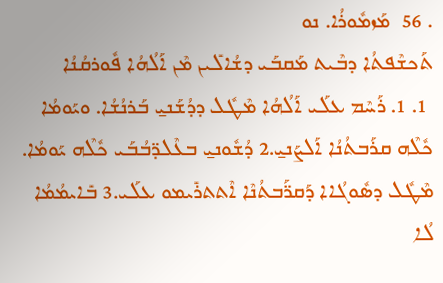. 56  ܡܰܙܡܽܘܪܳܐ. ܢܘ
ܬܰܟܫܶܦܬܳܐ ܕܒܶܝܬ ܡܰܩܒܰܝ ܕܫܳܐܠܺܝܢ ܡܶܢ ܐܰ‌ܠܳܗܳܐ ܦܽܘܪܩܳܢܳܐ
 1. 1. ܪܰܚܶܡ ܥܠܰܝ ܐܰ‌ܠܳܗܳܐ ܡܶܛܽܠ ܕܕܳܫܰܢܝ̱ ܒܰܪܢܳܫܳܐ. ܘܝܰܘܡܳܐ ܟܽܠܶܗ ܩܪܰܒܬܳܢܳܐ ܐܰܠܨܰܢܝ̱.2 ܕܳܫܽܘܢܝ̱ ܒܥܶܠܕ̈ܒܳܒܰܝ ܟܽܠܶܗ ܝܰܘܡܳܐ. ܡܶܛܽܠ ܕܣܽܘܓܳܐܐ ܕܰܩܖ̈ܰܒܬܳܢܶܐ ܐܶܬܬܪܺܝܡܘ ܥܠܰܝ.3 ܒܺܐܝܡܳܡܳܐ ܠܳܐ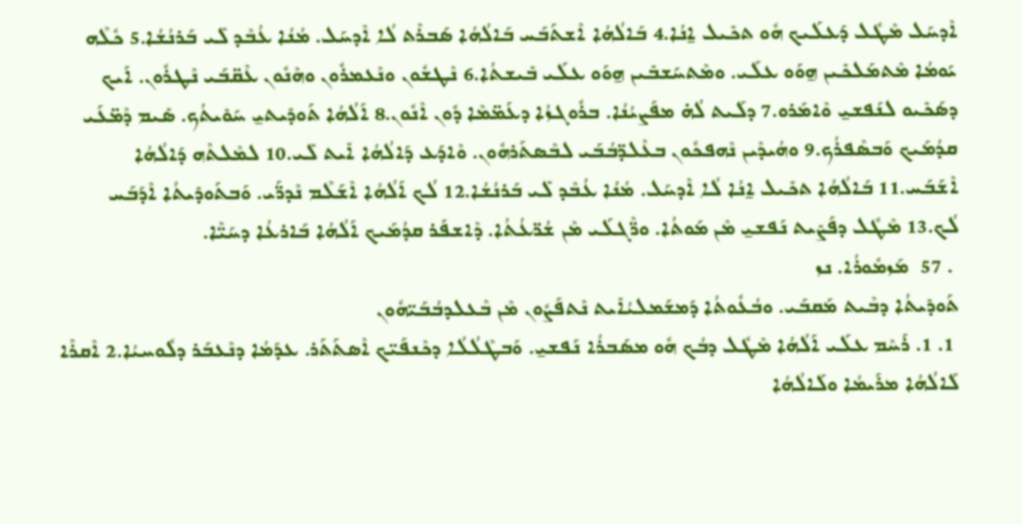ܐܶܕܚܰܠ ܡܶܛܽܠ ܕܰܥܠܰܝܟ ܗܽܘ ܬܟܺܝܠ ܐ̱ܢܳܐ.4 ܒܰܐܠܳܗܳܐ ܐܶܫܬܰܒܰܚ ܒܰܐܠܳܗܳܐ ܣܰܒܪܶܬ ܠܳܐ ܐܶܕܚܰܠ. ܡܳܢܳܐ ܥܳܒܶܕ ܠܺܝ ܒܰܪܢܳܫܳܐ.5 ܟܽܠܶܗ ܝܰܘܡܳܐ ܡܶܬܡܰܠܟܺܝܢ ܗ̱ܘܰܘ ܥܠܰܝ. ܘܡܶܬܚܰܫܒܺܝܢ ܗ̱ܘܰܘ ܥܠܰܝ ܒܺܝܫܬܳܐ.6 ܢܶܛܫܽܘܢ ܘܢܶܥܡܪܽܘܢ ܘܗܶܢܽܘܢ ܥܶܩ̈ܒܰܝ ܢܶܛܪܽܘܢ. ܐܰܝܟ ܕܣܰܟܺܝܘ ܠܢܰܦܫܝ̱ ܘܶܐܡܰܪܘ.7 ܕܠܰܝܬ ܠܳܗ̇ ܡܦܰܨܝܳܢܳܐ. ܒܪܽܘܓܙܳܐ ܕܥܰܡ̈ܡܶܐ ܕܽܘܢ ܐܶܢܽܘܢ.8 ܐܰ‌ܠܳܗܳܐ ܬܰܘܕܺܝܬܝ̱ ܚܰܘܺܝܬܳܟ. ܣܺܝܡ ܕܶܡ̈ܥܰܝ ܩܕܳܡܰܝܟ ܘܰܒܣܶܦܪܳܟ.9 ܘܗܳܝܕܶܝܢ ܢܶܗܦܟܽܘܢ ܒܥܶܠܕ̈ܒܳܒܰܝ ܠܒܶܣܬܰܪܗܽܘܢ. ܘܶܐܕܰܥ ܕܰܐ‌ܠܳܗܳܐ ܐܺܝܬ ܠܺܝ.10 ܠܡܶܠܬܶܗ ܕܰܐ‌ܠܳܗܳܐ ܐܶܫܰܒܰܚ.11 ܒܰܐܠܳܗܳܐ ܬܟܺܝܠ ܐ̱ܢܳܐ ܠܳܐ ܐܶܕܚܰܠ. ܡܳܢܳܐ ܥܳܒܶܕ ܠܺܝ ܒܰܪܢܳܫܳܐ.12 ܠܳܟ ܐܰ‌ܠܳܗܳܐ ܐܶܫܰܠܶܡ ܢܶܕܖ̈ܰܝ. ܘܰܒܬܰܘܕܺܝܬܳܐ ܐܶܕܰܒܰܚ ܠܳܟ.13 ܡܶܛܽܠ ܕܦܰܨܺܝܬ ܢܰܦܫܝ̱ ܡܶܢ ܡܰܘܬܳܐ. ܘܖ̈ܶܓܠܰܝ ܡܶܢ ܫܳܖ̈ܥܳܬܳܐ. ܕܶܐܫܦܰܪ ܩܕܳܡܰܝܟ ܐܰ‌ܠܳܗܳܐ ܒܰܐܪܥܳܐ ܕܚܰܝ̈ܶܐ.
 . 57  ܡܰܙܡܽܘܪܳܐ. ܢܙ
ܬܰܘܕܺܝܬܳܐ ܕܒܶܝܬ ܡܰܩܒܰܝ. ܘܒܳܥܽܘܬܳܐ ܕܰܡܫܰܡܠܝܳܐܺܝܬ ܢܶܬܦܰܨܽܘܢ ܡܶܢ ܒܶܥܠܕܒܳܒܰܝ̈ܗܽܘܢ
 1. 1. ܪܰܚܶܡ ܥܠܰܝ ܐܰ‌ܠܳܗܳܐ ܡܶܛܽܠ ܕܒܳܟ ܗܽܘ ܡܣܰܒܪܳܐ ܢܰܦܫܝ̱. ܘܰܒܛܶܠܳܠܳܐ ܕܟܶܢܦܰܝ̈ܟ ܐܶܣܬܰܬܰܪ. ܥܕܰܡܳܐ ܕܢܶܥܒܰܪ ܕܠܽܘܚܝܳܐ.2 ܐܶܩܪܶܐ ܠܰܐܠܳܗܳܐ ܡܪܰܝܡܳܐ ܘܠܰܐܠܳܗܳܐ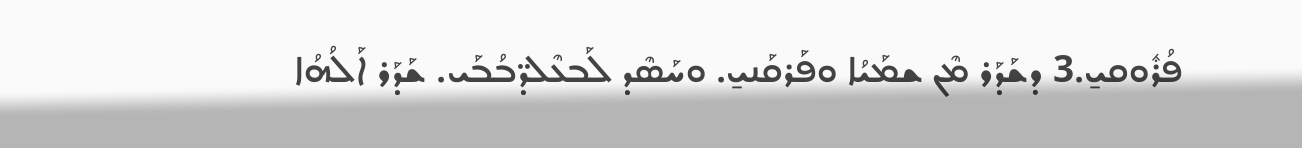ܦܳܪܽܘܩܝ̱.3 ܕܫܰܕܰܪ ܡܶܢ ܫܡܰܝܳܐ ܘܦܰܪܩܰܢܝ̱. ܘܚܰܣܶܕ ܠܰܒܥܶܠܕ̈ܒܳܒܰܝ. ܫܰܕܰܪ ܐܰ‌ܠܳܗܳܐ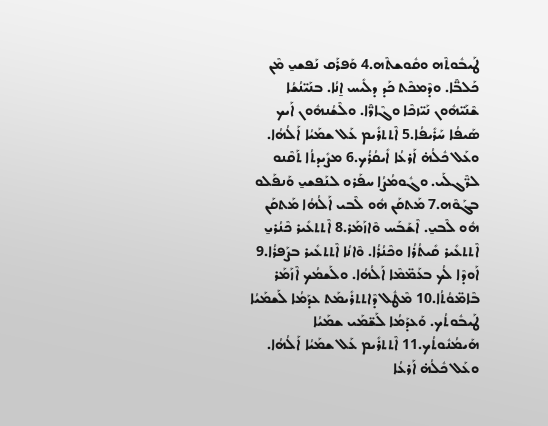ܛܰܝܒܽܘܬܶܗ ܘܩܽܘܫܬܶܗ.4 ܘܰܦܪܰܩ ܢܰܦܫܝ̱ ܡܶܢ ܟܰܠܒ̈ܶܐ. ܘܕܶܡܟܶܬ ܟܰܕ ܕܠܺܝܚ ܐ̱ܢܳܐ. ܒܢܰܝ̈ܢܳܫܳܐ ܫܶܢܰܝ̈ܗܽܘܢ ܢܰܝ̈ܙܟܶܐ ܘܓܶܐܖ̈ܶܐ. ܘܠܶܫܳܢܗܽܘܢ ܐܰܝܟ ܣܰܝܦܳܐ ܚܰܪܺܝܦܳܐ.5 ܐܶܬܬܪܺܝܡ ܥܰܠ ܫܡܰܝܳܐ ܐܰ‌ܠܳܗܳܐ. ܘܥܰܠ ܟܽܠܳܗ̇ ܐܰܪܥܳܐ ܐܺܝܩܳܪܳܟ.6 ܡܨܺܝܕܬܳܐ ܬܰܩܶܢܘ ܠܖ̈ܶܓܠܰܝ. ܘܓܽܘܡܳܨܳܐ ܚܦܰܪܘ ܠܢܰܦܫܝ̱ ܘܰܢܦܰܠܘ ܒܓܰܘܶܗ.7 ܡܰܬܩܰܢ ܗܽܘ ܠܶܒܝ ܐܰ‌ܠܳܗܳܐ ܡܰܬܩܰܢ ܗܽܘ ܠܶܒܝ̱. ܐܶܫܰܒܰܚ ܘܶܐܙܰܡܰܪ.8 ܐܶܬܬܥܺܝܪ ܟܶܢܳܪܝ̱ ܐܶܬܬܥܺܝܪ ܩܺܝܬܳܪܳܐ ܘܟܶܢܳܪܳܐ. ܘܶܐܢܳܐ ܐܶܬܬܥܺܝܪ ܒܨܰܦܪܳܐ.9 ܐܰܘܕܶܐ ܠܳܟ ܒܥܰܡ̈ܡܶܐ ܐܰ‌ܠܳܗܳܐ. ܘܠܰܫܡܳܟ ܐܶܙܰܡܰܪ ܒܶܐܡ̈ܘܳܬܳܐ.10 ܡܶܛܽܠ ܕܶܐܬܬܪܺܝܡܰܬ ܥܕܰܡܳܐ ܠܰܫܡܰܝܳܐ ܛܰܝܒܽܘܬܳܟ. ܘܰܥܕܰܡܳܐ ܠܰܫ̈ܡܰܝ ܫܡܰܝܳܐ ܗܰܝܡܳܢܽܘܬܳܟ.11 ܐܶܬܬܪܺܝܡ ܥܰܠ ܫܡܰܝܳܐ ܐܰ‌ܠܳܗܳܐ. ܘܥܰܠ ܟܽܠܳܗ̇ ܐܰܪܥܳܐ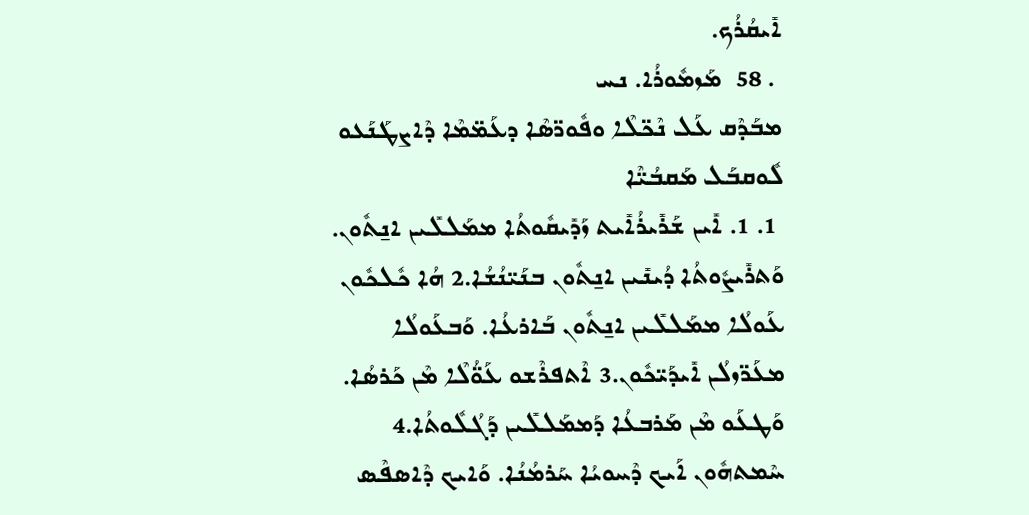ܐܺܝܩܳܪܳܟ.
 . 58  ܡܰܙܡܽܘܪܳܐ. ܢܚ
ܡܒܰܕܶܩ ܥܰܠ ܢܶܟ̈ܠܶܐ ܘܦܽܘܖ̈ܣܶܐ ܕܥܰܡ̈ܡܶܐ ܕܶܐܨܛܰܢܰܥܘ ܠܽܘܩܒܰܠ ܡܰܩܒܳܝ̈ܶܐ
 1. 1. ܐܺܝܢ ܫܰܪܺܝܪܳܐܺܝܬ ܙܰܕܺܝܩܽܘܬܳܐ ܡܡܰܠܠܺܝܢ ܐܢ̱ܬܽܘܢ. ܘܰܬܪܺܝܨܽܘܬܳܐ ܕܳܝܢܺܝܢ ܐܢ̱ܬܽܘܢ ܒܢܰܝ̈ܢܳܫܳܐ.2 ܗܳܐ ܟܽܠܟܽܘܢ ܥܰܘܠܳܐ ܡܡܰܠܠܺܝܢ ܐܢ̱ܬܽܘܢ ܒܰܐܪܥܳܐ. ܘܰܒܥܰܘܠܳܐ ܡܥܰܖ̈ܙܠܳܢ ܐܺܝܕܰܝ̈ܟܽܘܢ.3 ܐܶܬܦܪܶܫܘ ܥܰܘ̈ܳܠܶܐ ܡܶܢ ܟܰܪܣܳܐ. ܘܰܛܥܰܘ ܡܶܢ ܡܰܪܒܥܳܐ ܕܰܡܡܰܠܠܺܝܢ ܕܰܓܳܠܽܘܬܳܐ.4 ܚܶܡܬܗܽܘܢ ܐܰܝܟ ܕܶܚܘܝܳܐ ܚܰܪܡܳܢܳܐ. ܘܰܐܝܟ ܕܶܐܣܦܶܣ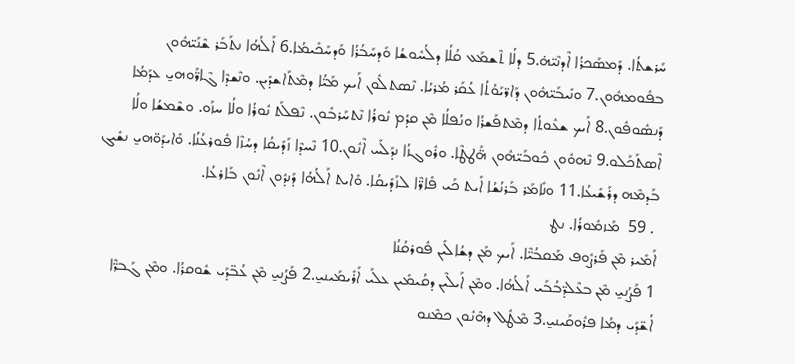ܚܰܪܫܬܳܐ. ܕܰܡܣܰܟܪܳܐ ܐܶܕܢܶܝ̈ܗ̇.5 ܕܠܳܐ ܬܶܫܡܰܥ ܩܳܠܳܐ ܕܠܳܚܽܘܫܳܐ ܘܰܕܚܰܒܳܪܳܐ ܘܰܕܚܰܟܺܝܡܳܐ.6 ܐܰ‌ܠܳܗܳܐ ܢܬܰܒܰܪ ܫܶܢܰܝ̈ܗܽܘܢ ܒܦܽܘܡܗܽܘܢ.7 ܘܢܺܝܒܰܝ̈ܗܽܘܢ ܕܰܐܖ̈ܝܰܘܳܬܳܐ ܥܳܩܰܪ ܡܳܪܝܳܐ. ܢܶܣܬܠܽܘܢ ܐܰܝܟ ܡܰܝ̈ܳܐ ܕܡܶܬܰܐܫܕܺܝܢ. ܘܢܶܫܕܶܐ ܓܶܐܖ̈ܰܘܗܝ̱ ܥܕܰܡܳܐ ܕܰܢܣܽܘܦܽܘܢ.8 ܐܰܝܟ ܫܥܽܘܬܳܐ ܕܡܶܬܦܰܫܪܳܐ ܘܢܳܦܠܳܐ ܡܶܢ ܩܕܳܡ ܢܽܘܪܳܐ ܢܶܬܚܰܪܒܽܘܢ. ܢܶܦܠܰܬ ܢܽܘܪܳܐ ܘܠܳܐ ܚܙܰܘ. ܘܫܶܡܫܳܐ ܘܠܳܐ ܐܶܣܬܰܟܰܠܘ.9 ܢܶܗܘܽܘܢ ܟܽܘܒܰܝ̈ܗܽܘܢ ܗ̈ܰܛܛܶܐ. ܘܪܽܘܓܙܳܐ ܢܕܰܠܰܚ ܐܶܢܽܘܢ.10 ܢܶܚܕܶܐ ܙܰܕܺܝܩܳܐ ܕܚܳܙܶܐ ܦܽܘܪܥܳܢܳܐ. ܘܺܐܝܕܰܘ̈ܗܝ̱ ܢܫܺܝܓ ܒܰܕܡܶܗ ܕܪܰܫܺܝܥܳܐ.11 ܘܢܺܐܡܰܪ ܒܰܪܢܳܫܳܐ ܐܺܝܬ ܟܰܝ ܦܺܐܖ̈ܶܐ ܠܙܰܕܺܝܩܳܐ. ܘܺܐܝܬ ܐܰ‌ܠܳܗܳܐ ܕܰܢܕܽܘܢ ܐܶܢܽܘܢ ܒܰܐܪܥܳܐ.
 . 59  ܡܰܙܡܽܘܪܳܐ. ܢܛ
ܐܰܡܺܝܪ ܡܶܢ ܦܰܪܨܽܘܦ ܡܰܩܒܳܝ̈ܶܐ. ܐܰܝܟ ܡܰܢ ܕܫܳܐܠܺܝܢ ܦܽܘܪܩܳܢܳܐ
1 ܦܰܨܳܢܝ̱ ܡܶܢ ܒܥܶܠܕ̈ܒܳܒܰܝ ܐܰ‌ܠܳܗܳܐ. ܘܡܶܢ ܐܰܝܠܶܝܢ ܕܩܳܝܡܺܝܢ ܥܠܰܝ ܐܰܪܺܝܡܰܝܢܝ̱.2 ܦܰܨܳܢܝ̱ ܡܶܢ ܥܳܒ̈ܕܰܝ ܫܽܘܩܪܳܐ. ܘܡܶܢ ܓܰܒܖ̈ܶܐ ܐܳܫ̈ܕܰܝ ܕܡܳܐ ܦܪܽܘܩܰܝܢܝ̱.3 ܡܶܛܽܠ ܕܗܶܢܽܘܢ ܟܡܶܢܘ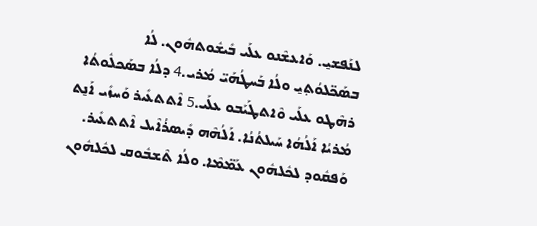ܠܢܰܦܫܝ̱. ܘܰܐܥܫܶܢܘ ܥܠܰܝ ܒܺܝܫܽܘܬܗܽܘܢ. ܠܳܐ ܒܣܰܟ̈ܠܘܳܬ݂ܝ̱ ܘܠܳܐ ܒܰܚܛܳܗܰܝ̈ ܡܳܪܝ.4 ܕܠܳܐ ܒܣܰܟܠܽܘܬܳܐ ܪܗܶܛܘ ܥܠܰܝ ܘܶܐܬܛܰܝܰܒܘ ܥܠܰܝ.5 ܐܶܬܬܥܺܝܪ ܘܰܚܙܺܝ ܐܰܢ̱ܬ ܡܳܪܝܳܐ ܐܰ‌ܠܳܗܳܐ ܚܰܝܠܬܳܢܳܐ. ܐܰܠܳܗܶܗ ܕܺܝܣܪܳܐܶܝܠ ܐܶܬܬܥܺܝܪ. ܘܰܦܩܽܘܕ ܠܟܽܠܗܽܘܢ ܥܰܡ̈ܡܶܐ. ܘܠܳܐ ܬܶܫܒܽܘܩ ܠܟܽܠܗܽܘܢ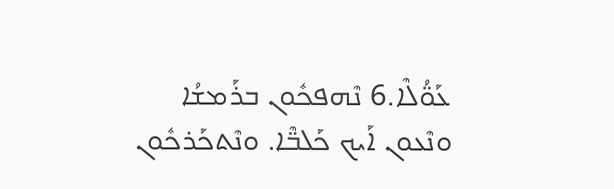ܥܰܘ̈ܳܠܶܐ.6 ܢܶܗܦܟܽܘܢ ܒܪܰܡܫܳܐ ܘܢܶܥܘܢ ܐܰܝܟ ܟܰܠܒ̈ܶܐ. ܘܢܶܬܟܰܪܟܽܘܢ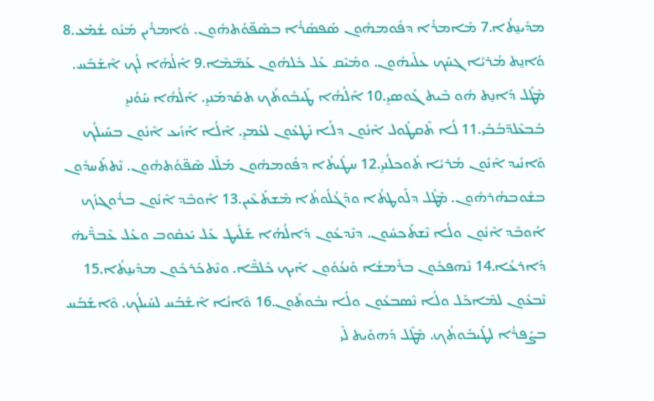ܡܕܺܝܢ̱ܬܳܐ.7 ܡܺܐܡܪܳܐ ܕܦܽܘܡܗܽܘܢ ܣܰܦܣܺܪܳܐ ܒܣܶܦ̈ܘܳܬܗܽܘܢ. ܘܳܐܡܪܺܝܢ ܡܰܢܽܘ ܫܳܡܰܥ.8 ܘܰܐܢ̱ܬ ܡܳܪܝܳܐ ܓܚܰܟ ܥܠܰܝܗܽܘܢ. ܘܡܰܝܶܩ ܥܰܠ ܟܽܠܗܽܘܢ ܥܰܡ̈ܡܶܐ.9 ܐܰ‌ܠܳܗܳܐ ܠܳܟ ܐܶܫܰܒܰܚ. ܡܶܛܽܠ ܕܰܐܢ̱ܬ ܗܽܘ ܒܶܝܬ ܓܰܘܣܝ̱.10 ܐܰ‌ܠܳܗܳܐ ܛܰܝܒܽܘܬܳܟ ܬܩܰܕܡܰܢܝ̱. ܐܰ‌ܠܳܗܳܐ ܚܰܘܳܢܝ̱ ܒܰܒܥܶܠܕ̈ܒܳܒܰܝ.11 ܠܳܐ ܬܶܩܛܽܘܠ ܐܶܢܽܘܢ ܕܠܳܐ ܢܰܛܥܽܘܢ ܠܥܰܡܝ̱. ܐܶܠܳܐ ܐܰܙܺܝܥ ܐܶܢܽܘܢ ܒܚܰܝܠܳܟ ܘܰܐܢܺܝܕ ܐܶܢܽܘܢ ܡܳܪܝܳܐ ܬܽܘܟܠܳܢܝ̱.12 ܚܛܺܝܬܳܐ ܕܦܽܘܡܗܽܘܢ ܡܰܠܶܠ ܣܶܦ̈ܘܳܬܗܽܘܢ. ܢܶܬܬܰܚܕܽܘܢ ܒܫܽܘܒܗܳܪܗܽܘܢ. ܡܶܛܽܠ ܕܠܰܘܛܬܳܐ ܘܕܰܓܳܠܽܘܬܳܐ ܡܶܫܬܰܥܶܝܢ.13 ܐܰܘܒܶܕ ܐܶܢܽܘܢ ܒܪܽܘܓܙܳܟ ܐܰܘܒܶܕ ܐܶܢܽܘܢ ܘܠܳܐ ܢܶܫܬܰܟܚܽܘܢ. ܕܢܶܕܥܽܘܢ ܕܰܐ‌ܠܳܗܳܐ ܫܰܠܺܝܛ ܥܰܠ ܝܰܥܩܽܘܒ ܘܥܰܠ ܥܶܒܖ̈ܶܝܗ̇ ܕܰܐܪܥܳܐ.14 ܢܶܗܦܟܽܘܢ ܒܪܰܡܫܳܐ ܘܰܢܥܳܘܽܘܢ ܐܰܝܟ ܟܰܠܒ̈ܶܐ. ܘܢܶܬܟܰܪܟܽܘܢ ܡܕܺܝܢ̱ܬܳܐ.15 ܢܶܒܥܽܘܢ ܠܡܶܐܟܰܠ ܘܠܳܐ ܢܶܣܒܥܽܘܢ ܘܠܳܐ ܢܒܽܘܬܽܘܢ.16 ܘܶܐܢܳܐ ܐܶܫܰܒܰܚ ܠܚܰܝܠܳܟ. ܘܶܐܫܰܒܰܚ ܒܨܰܦܪܳܐ ܠܛܰܝܒܽܘܬܳܟ. ܡܶܛܽܠ ܕܰܗܘܰܝܬ ܠܺܝ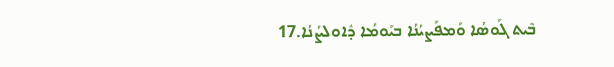ܒܶܝܬ ܓܰܘܣܳܐ ܘܰܡܦܰܨܝܳܢܳܐ ܒܝܰܘܡܳܐ ܕܽܐܘܠܨܳܢܳܐ.17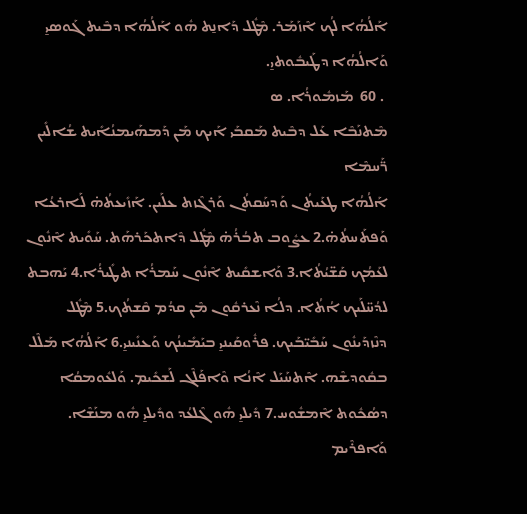ܐܰ‌ܠܳܗܳܐ ܠܳܟ ܐܶܙܰܡܰܪ. ܡܶܛܽܠ ܕܰܐܢ̱ܬ ܗܽܘ ܐܰ‌ܠܳܗܳܐ ܕܒܶܝܬ ܓܰܘܣܝ̱ ܘܰܐ‌ܠܳܗܳܐ ܕܛܰܝܒܽܘܬܝ̱.
 . 60  ܡܰܙܡܽܘܪܳܐ. ܣ
ܡܶܬܢܰܒܶܐ ܥܰܠ ܕܒܶܝܬ ܡܰܩܒܰܝ ܐܰܝܟ ܡܰܢ ܕܰܡܗܰܝܡܢܳܐܺܝܬ ܫܳܐܠܺܝܢ ܖ̈ܰܚܡܶܐ
ܐܰ‌ܠܳܗܳܐ ܛܥܰܝܬܳܢ ܘܰܕܚܰܩܬܳܢ ܘܰܪܓܶܙܬ ܥܠܰܝܢ. ܐܰܙܺܝܥܬܳܗ̇ ܠܰܐܪܥܳܐ ܘܰܦܬܰܚܬܳܗ̇.2 ܥܨܽܘܒ ܬܒܳܪܳܗ̇ ܡܶܛܽܠ ܕܶܐܬܟܰܪܗܰܬ. ܚܰܘܺܝܬ ܐܶܢܽܘܢ ܠܥܰܡܳܟ ܩܰܫ̈ܝܳܬܳܐ.3 ܘܰܐܫܩܺܝܬ ܐܶܢܽܘܢ ܚܰܡܪܳܐ ܬܛܺܝܪܳܐ.4 ܝܰܗܒܬ ܠܕܳܚ̈ܠܰܝܟ ܐܳܬܳܐ. ܕܠܳܐ ܢܶܥܪܩܽܘܢ ܡܶܢ ܩܕܳܡ ܩܶܫܬܳܟ.5 ܡܶܛܽܠ ܕܢܶܙܕܰܝܢܽܘܢ ܚܰܒܺܝ̈ܒܰܝܟ. ܦܪܽܘܩܰܝܢܝ̱ ܒܝܰܡܺܝܢܳܟ ܘܰܥܢܺܝܢܝ̱.6 ܐܰ‌ܠܳܗܳܐ ܡܰܠܶܠ ܒܩܽܘܕܫܶܗ. ܐܶܬܚܰܝܰܠ ܐܶܢܳܐ ܘܶܐܦܰܠܶܓ ܠܰܫܟܺܝܡ. ܘܰܠܥܽܘܡܩܳܐ ܕܣܳܟܽܘܬ ܐܶܡܫܽܘܚ.7 ܕܺܝܠܝ̱ ܗܽܘ ܓܶܠܥܳܕ ܘܕܺܝܠܝ̱ ܗܽܘ ܡܢܰܫܶܐ. ܘܰܐܦܪܶܝܡ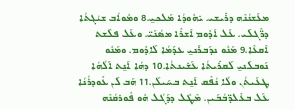ܡܥܰܫܢܳܢܶܗ ܕܪܺܝܫܝ. ܝܺܗܽܘܕܳܐ ܡܰܠܟܝ̱.8 ܘܡܽܘܐܳܒ ܫܝܳܓܬܳܐ ܕܖ̈ܶܓܠܰܝ. ܥܰܠ ܐܰܕܽܘܡ ܐܶܫܪܶܐ ܡܣܳܢܰܝ̈. ܘܥܰܠ ܦܠܶܫܬ ܐܶܩܥܶܐ.9 ܡܰܢܽܘ ܢܕܰܒܪܰܢܝ̱ ܥܕܰܡܳܐ ܠܰܐܕܽܘܡ. ܘܡܰܢܽܘ ܢܰܘܒܠܰܢܝ̱ ܠܰܩܪܺܝܬܳܐ ܥܰܫܺܝܢܬܳܐ.10 ܕܗܳܐ ܐܰܢ̱ܬ ܐܰ‌ܠܳܗܳܐ ܛܥܰܝܬܳܢ ܘܠܳܐ ܢܳܦܶܩ ܐܰܢ̱ܬ ܒܚܰܝܠܰܢ.11 ܗܰܒ ܠܰܢ ܥܽܘܕܪܳܢܳܐ ܥܰܠ ܒܥܶܠܕ̈ܒܳܒܰܝܢ. ܡܶܛܽܠ ܕܕܰܓܳܠ ܗܽܘ ܦܽܘܪܩܳܢܶܗ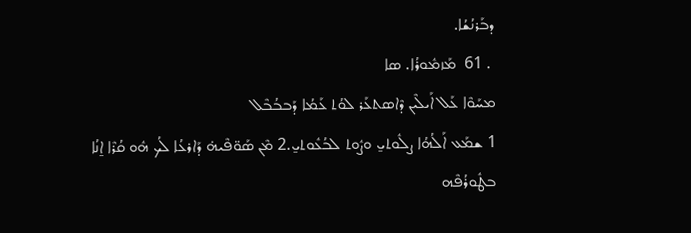ܕܒܰܪܢܳܫܳܐ.
 . 61  ܡܰܙܡܽܘܪܳܐ. ܣܐ
ܡܚܰܘܶܐ ܥܰܠ ܐܰܝܠܶܝܢ ܕܶܐܣܬܥܰܪ ܠܘܳܬ ܥܰܡܳܐ ܕܰܒܒܳܒܶܠ
1 ܫܡܰܥ ܐܰ‌ܠܳܗܳܐ ܨܠܽܘܬܝ̱ ܘܨܽܘܬ ܠܒܳܥܽܘܬܝ̱.2 ܡܶܢ ܣܰܘ̈ܦܶܝܗ̇ ܕܰܐܪܥܳܐ ܠܳܟ ܗܽܘ ܩܳܪܶܐ ܐ̱ܢܳܐ ܒܛܽܘܪܳܦܶܗ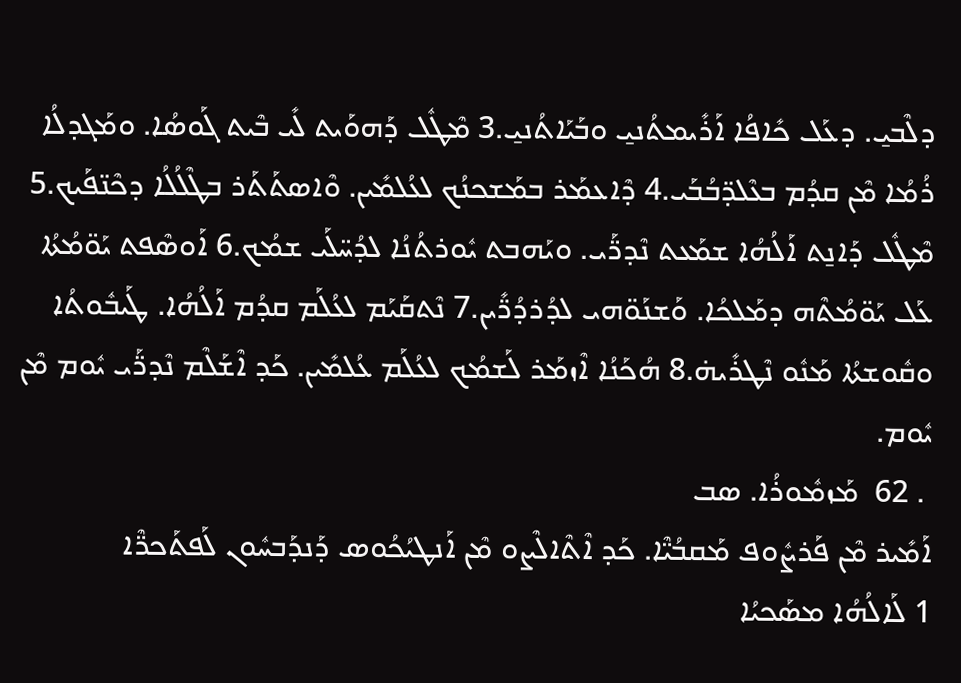ܕܠܶܒܝ̱. ܕܥܰܠ ܟܺܐܦܳܐ ܐܰܪܺܝܡܬܳܢܝ̱ ܘܒܰܝܰܐܬܳܢܝ̱.3 ܡܶܛܽܠ ܕܰܗܘܰܝܬ ܠܺܝ ܒܶܝܬ ܓܰܘܣܳܐ. ܘܡܰܓܕܠܳܐ ܪܳܡܳܐ ܡܶܢ ܩܕܳܡ ܒܥܶܠܕ̈ܒܳܒܰܝ.4 ܕܶܐܥܡܰܪ ܒܡܰܫܟܢܳܟ ܠܥܳܠܡܺܝܢ. ܘܶܐܣܬܰܬܰܪ ܒܛܶܠܳܠܳܐ ܕܟܶܢ̈ܦܰܝܟ.5 ܡܶܛܽܠ ܕܰܐܢ̱ܬ ܐܰ‌ܠܳܗܳܐ ܫܡܰܥܬ ܢܶܕܖ̈ܰܝ. ܘܝܰܗܒܬ ܝܽܘܪܬܳܢܳܐ ܠܕܳܚ̈ܠܰܝ ܫܡܳܟ.6 ܐܰܘܣܶܦܬ ܝܰܘ̈ܡܳܬܳܐ ܥܰܠ ܝܰܘ̈ܡܳܬܶܗ ܕܡܰܠܟܳܐ. ܘܰܫܢܰܘ̈ܗܝ ܠܕܳܪܕܳܖ̈ܺܝܢ.7 ܢܶܬܩܰܝܰܡ ܠܥܳܠܰܡ ܩܕܳܡ ܐܰ‌ܠܳܗܳܐ. ܛܰܝܒܽܘܬܳܐ ܘܩܽܘܫܬܳܐ ܡܰܢܽܘ ܢܶܛܪܺܝܗ̇.8 ܗܳܟܰܢܳܐ ܐܶܙܡܰܪ ܠܰܫܡܳܟ ܠܥܳܠܰܡ ܥܳܠܡܺܝܢ. ܟܰܕ ܐܶܫܰܠܶܡ ܢܶܕܖ̈ܰܝ ܝܽܘܡ ܡܶܢ ܝܽܘܡ.
 . 62  ܡܰܙܡܽܘܪܳܐ. ܣܒ
ܐܰܡܺܝܪ ܡܶܢ ܦܰܪܨܽܘܦ ܡܰܩܒܳܝ̈ܶܐ. ܟܰܕ ܐܶܬܶܐܠܶܨܘ ܡܶܢ ܐܰܢܛܝܳܟܳܘܣ ܕܰܢܕܰܒܚܽܘܢ ܠܰܦܬܰܟܖ̈ܶܐ
1 ܠܰܐܠܳܗܳܐ ܡܣܰܟܝܳܐ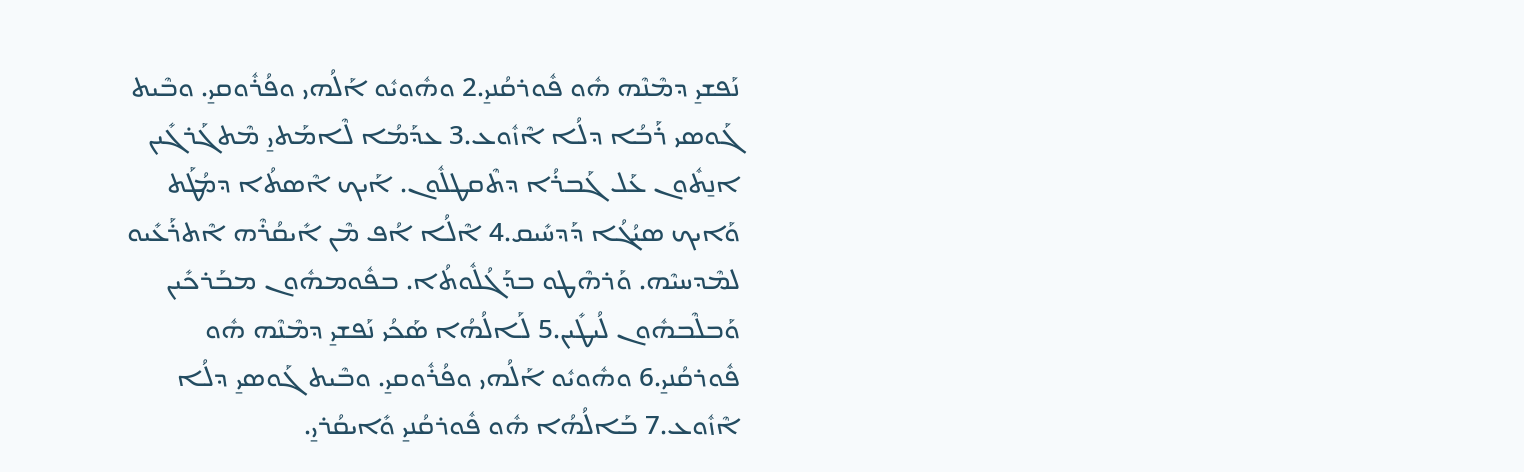ܢܰܦܫܝ̱ ܕܡܶܢܶܗ ܗܽܘ ܦܽܘܪܩܳܢܝ̱.2 ܘܗܽܘܝܽܘ ܐܰܠܳܗܝ ܘܦܳܪܽܘܩܝ̱. ܘܒܶܝܬ ܓܰܘܣܝ ܪܰܒܳܐ ܕܠܳܐ ܐܶܙܽܘܥ.3 ܥܕܰܡܳܐ ܠܶܐܡܰܬܝ̱ ܡܶܬܓܰܪܓܺܝܢ ܐܢ̱ܬܽܘܢ ܥܰܠ ܓܰܒܪܳܐ ܕܬܶܩܛܠܽܘܢ. ܐܰܝܟ ܐܶܣܬܳܐ ܕܡܳܛܰܬ ܘܰܐܝܟ ܣܝܳܓܳܐ ܕܰܕܚܺܝܩ.4 ܐܶܠܳܐ ܐܳܦ ܡܶܢ ܐܺܝܩܳܪܶܗ ܐܶܬܪܰܥܺܝܘ ܠܡܶܕܚܝܶܗ. ܘܰܪܗܶܛܘ ܒܕܰܓܳܠܽܘܬܳܐ. ܒܦܽܘܡܗܽܘܢ ܡܒܰܪܟܺܝܢ ܘܰܒܠܶܒܗܽܘܢ ܠܳܝܛܺܝܢ.5 ܠܰܐܠܳܗܳܐ ܣܰܟܳܝ ܢܰܦܫܝ̱ ܕܡܶܢܶܗ ܗܽܘ ܦܽܘܪܩܳܢܝ̱.6 ܘܗܽܘܝܽܘ ܐܰܠܳܗܝ ܘܦܳܪܽܘܩܝ̱. ܘܒܶܝܬ ܓܰܘܣܝ̱ ܕܠܳܐ ܐܶܙܽܘܥ.7 ܒܰܐܠܳܗܳܐ ܗܽܘ ܦܽܘܪܩܳܢܝ̱ ܘܺܐܝܩܳܪܝ̱.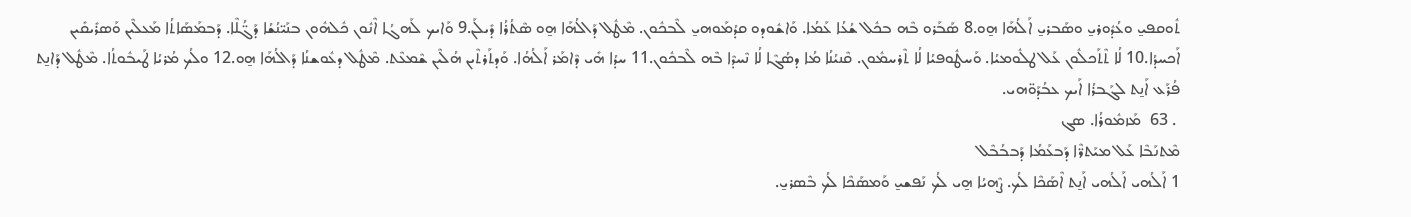ܬܽܘܩܦܝ̱ ܘܥܳܕܽܘܪܝ̱ ܘܣܰܒܪܝ̱ ܐܰܠܳܗܰܐ ܗ̱ܘ.8 ܣܰܒܰܪܘ ܒܶܗ ܒܟܽܠ ܫܳܥܳܐ ܥܰܡܳܐ. ܘܰܐܫܽܘܕܘ ܩܕܳܡܰܘܗܝ̱ ܠܶܒܟܽܘܢ. ܡܶܛܽܠ ܕܰܐܠܳܗܰܐ ܗ̱ܘ ܣܶܬܳܪܳܐ ܕܺܝܠܰܢ.9 ܘܰܐܝܟ ܠܰܗܓܳܐ ܐܶܢܽܘܢ ܟܽܠܗܽܘܢ ܒܢܰܝ̈ܢܳܫܳܐ ܕܰܓ̈ܳܠܶܐ. ܕܰܒܡܰܣܰܐܬܳܐ ܡܰܥܠܶܝܢ ܘܰܣܪܺܝܩܺܝܢ ܐܰܟܚܕܳܐ.10 ܠܳܐ ܬܶܬܰܟܠܽܘܢ ܥܰܠ ܛܠܽܘܡܝܳܐ. ܘܰܚܛܽܘܦܝܳܐ ܠܳܐ ܬܶܪܚܡܽܘܢ. ܩܶܢܝܳܢܳܐ ܡܳܐ ܕܣܳܓܶܐ ܠܳܐ ܢܶܚܕܶܐ ܒܶܗ ܠܶܒܟܽܘܢ.11 ܚܕܳܐ ܗܺܝ ܕܶܐܡܰܪ ܐܰ‌ܠܳܗܳܐ. ܘܰܕܬܰܪܬܶܝܢ ܗܳܠܶܝܢ ܫܶܡܥܶܬ. ܡܶܛܽܠ ܕܥܽܘܫܢܳܐ ܕܰܐܠܳܗܰܐ ܗ̱ܘ.12 ܘܠܳܟ ܡܳܪܝܳܐ ܛܰܝܒܽܘܬܳܐ. ܡܶܛܽܠ ܕܰܐܢ̱ܬ ܦܳܪܰܥ ܐܰܢ̱ܬ ܠܓܰܒܪܳܐ ܐܰܝܟ ܥܒܳܕܰܘ̈ܗܝ.
 . 63  ܡܰܙܡܽܘܪܳܐ. ܣܓ
ܡܶܬܢܰܒܶܐ ܥܰܠ ܡܝܰܬܖ̈ܶܐ ܕܰܒܥܰܡܳܐ ܕܰܒܒܳܒܶܠ
1 ܐܰܠܳܗܝ ܐܰܠܳܗܝ ܐܰܢ̱ܬ ܐܶܣܰܟܶܐ ܠܳܟ. ܨܶܗܝܳܐ ܗ̱ܝ ܠܳܟ ܢܰܦܫܝ̱ ܘܰܡܣܰܟܶܐ ܠܳܟ ܒܶܣܪܝ̱.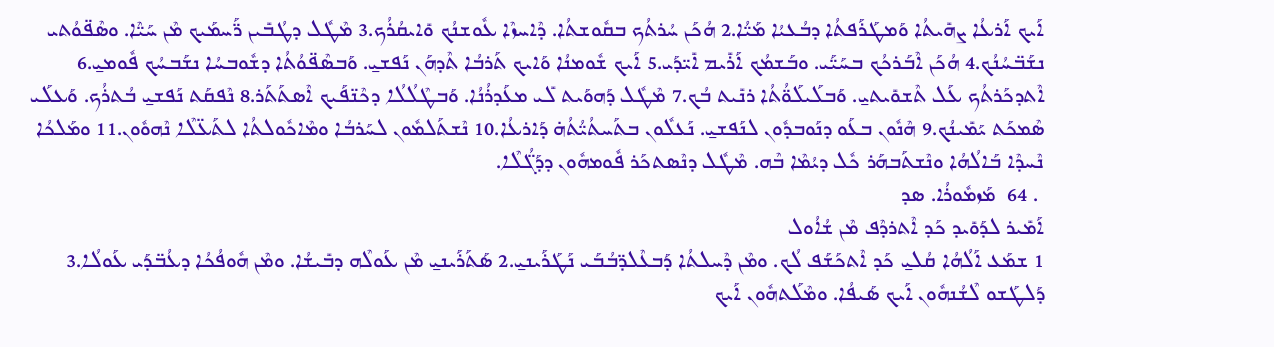ܐܰܝܟ ܐܰܪܥܳܐ ܨܗܺܝܬܳܐ ܘܰܡܛܰܪܰܦܬܳܐ ܕܒܳܥܝܳܐ ܡܰܝ̈ܳܐ.2 ܗܳܟܰܢ ܚܳܪܬܳܟ ܒܩܽܘܫܬܳܐ. ܕܶܐܚܙܶܐ ܥܽܘܫܢܳܟ ܘܺܐܝܩܳܪܳܟ.3 ܡܶܛܽܠ ܕܛܳܒܺܝܢ ܖ̈ܰܚܡܰܝܟ ܡܶܢ ܚܰܝ̈ܶܐ. ܘܣܶܦ̈ܘܳܬܝ ܢܫܰܒ̈ܚܳܢܳܟ.4 ܗܳܟܰܢ ܐܶܒܰܪܟܳܟ ܒܚܰܝ̈ܰܝ. ܘܒܰܫܡܳܟ ܐܰܪܺܝܡ ܐܺܝ̈ܕܰܝ.5 ܐܰܝܟ ܫܽܘܡܢܳܐ ܘܰܐܝܟ ܬܰܪܒܳܐ ܬܶܕܗܰܢ ܢܰܦܫܝ̱. ܘܰܒܣܶܦ̈ܘܳܬܳܐ ܕܫܽܘܒܚܳܐ ܢܫܰܒܚܳܟ ܦܽܘܡܝ̱.6 ܐܶܬܕܟܰܪܬܳܟ ܥܰܠ ܬܶܫܘܺܝܬܝ̱. ܘܰܒܠܰܝܠܰܘ̈ܳܬܳܐ ܪܢܺܝܬ ܒܳܟ.7 ܡܶܛܽܠ ܕܰܗܘܰܝܬ ܠܺܝ ܡܥܰܕܪܳܢܳܐ. ܘܰܒܛܶܠܳܠܳܐ ܕܟܶܢ̈ܦܰܝܟ ܐܶܣܬܰܬܰܪ.8 ܢܶܦܩܰܬ ܢܰܦܫܝ̱ ܒܳܬܪܳܟ. ܘܰܥܠܰܝ ܣܶܡܟܰܬ ܝܰܡܺܝܢܳܟ.9 ܗܶܢܽܘܢ ܒܥܰܘ ܕܢܰܘܒܕܽܘܢ ܠܢܰܦܫܝ̱. ܢܰܥܠܽܘܢ ܒܬܰܚܬܳܝ̈ܳܬܳܗ̇ ܕܰܐܪܥܳܐ.10 ܢܶܫܬܰܠܡܽܘܢ ܠܚܰܪܒܳܐ ܘܡܶܐܟܽܘܠܬܳܐ ܠܬܰܥ̈ܠܶܐ ܢܶܗܘܽܘܢ.11 ܘܡܰܠܟܳܐ ܢܶܚܕܶܐ ܒܰܐܠܳܗܳܐ ܘܢܶܫܬܰܒܗܰܪ ܟܽܠ ܕܝܳܡܶܐ ܒܶܗ. ܡܶܛܽܠ ܕܢܶܣܬܟܰܪ ܦܽܘܡܗܽܘܢ ܕܕܰܓ̈ܳܠܶܐ.
 . 64  ܡܰܙܡܽܘܪܳܐ. ܣܕ
ܐܰܡܺܝܪ ܠܕܰܘܺܝܕ ܟܰܕ ܐܶܬܪܕܶܦ ܡܶܢ ܫܳܐܳܘܠ
1 ܫܡܰܥ ܐܰ‌ܠܳܗܳܐ ܩܳܠܝ̱ ܟܰܕ ܐܶܬܟܰܫܰܦ ܠܳܟ. ܘܡܶܢ ܕܶܚܠܬܳܐ ܕܰܒܥܶܠܕ̈ܒܳܒܰܝ ܢܰܛܰܪܰܝܢܝ̱.2 ܣܰܬܰܪܰܝܢܝ̱ ܡܶܢ ܥܰܘܠܶܗ ܕܒܺܝܫܳܐ. ܘܡܶܢ ܗܽܘܦܳܟܳܐ ܕܥܳܒ̈ܕܰܝ ܥܰܘܠܳܐ.3 ܕܰܠܛܰܫܘ ܠܶܫܳܢܗܽܘܢ ܐܰܝܟ ܣܰܝܦܳܐ. ܘܡܶܠܰܬܗܽܘܢ ܐܰܝܟ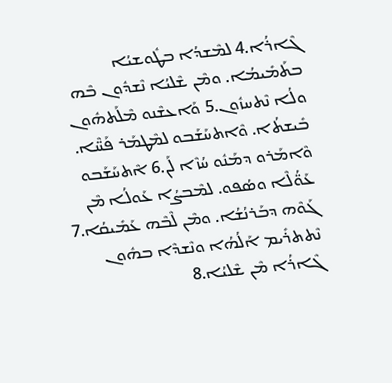ܓܶܐܪܳܐ.4 ܠܡܶܫܕܳܐ ܒܛܽܘܫܝܳܐ ܒܬܰܡܺܝܡܳܐ. ܘܡܶܢ ܫܶܠܝܳܐ ܢܶܫܕܽܘܢ ܒܶܗ ܘܠܳܐ ܢܶܬܚܙܽܘܢ.5 ܘܰܐܥܫܶܢܘ ܡܶܠܰܬܗܽܘܢ ܒܺܝܫܬܳܐ. ܘܶܐܬܚܰܫܰܒܘ ܠܡܶܛܡܰܪ ܦܰܚ̈ܶܐ. ܘܶܐܡܰܪܘ ܕܡܰܢܽܘ ܚܳܙܶܐ ܠܰܢ.6 ܐܶܬܚܰܫܰܒܘ ܥܰܘ̈ܳܠܶܐ ܘܣܳܦܘ. ܠܡܶܒܨܳܐ ܥܰܘܠܳܐ ܡܶܢ ܓܰܘܶܗ ܕܒܰܪܢܳܫܳܐ. ܘܡܶܢ ܠܶܒܶܗ ܥܰܡܺܝܩܳܐ.7 ܢܶܬܬܪܺܝܡ ܐܰ‌ܠܳܗܳܐ ܘܢܶܫܕܶܐ ܒܗܽܘܢ ܓܶܐܪܳܐ ܡܶܢ ܫܶܠܝܳܐ.8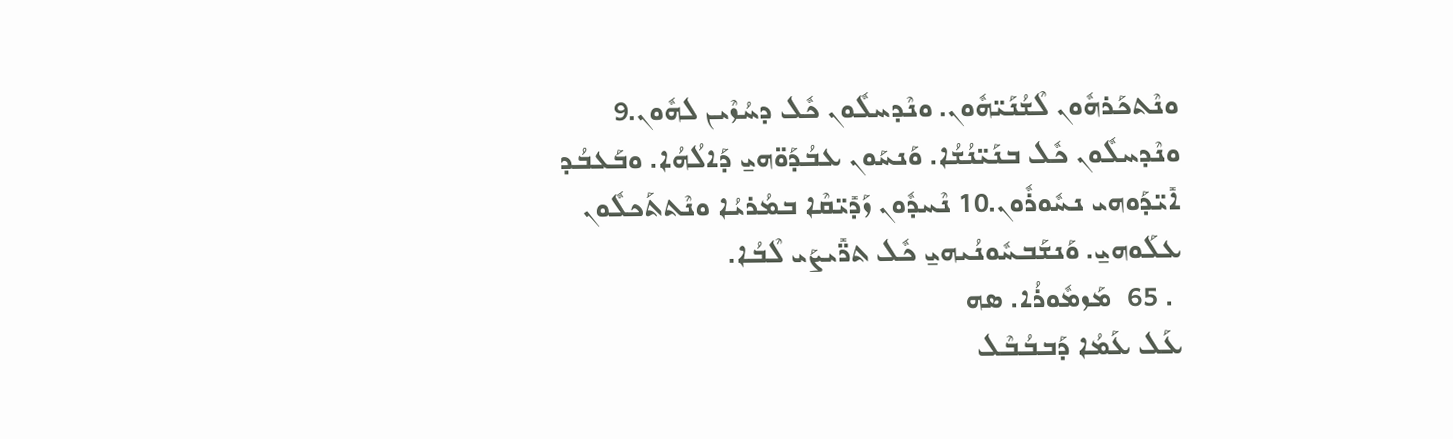ܘܢܶܬܟܰܪܗܽܘܢ ܠܶܫܳܢܰܝ̈ܗܽܘܢ. ܘܢܶܕܚܠܽܘܢ ܟܽܠ ܕܚܳܙܶܝܢ ܠܗܽܘܢ.9 ܘܢܶܕܚܠܽܘܢ ܟܽܠ ܒܢܰܝ̈ܢܳܫܳܐ. ܘܰܢܚܰܘܢ ܥܒܳܕܰܘ̈ܗܝ̱ ܕܰܐ‌ܠܳܗܳܐ. ܘܒܰܥܒܳܕ ܐܺܝ̈ܕܰܘܗܝ ܢܚܽܘܪܽܘܢ.10 ܢܶܚܕܽܘܢ ܙܰܕܺܝ̈ܩܶܐ ܒܡܳܪܝܳܐ ܘܢܶܬܬܰܟܠܽܘܢ ܥܠܰܘܗܝ̱. ܘܰܢܫܰܒܚܽܘܢܳܝܗܝ̱ ܟܽܠ ܬܖ̈ܺܝܨܰܝ ܠܶܒܳܐ.
 . 65  ܡܰܙܡܽܘܪܳܐ. ܣܗ
ܥܰܠ ܥܰܡܳܐ ܕܰܒܒܳܒܶܠ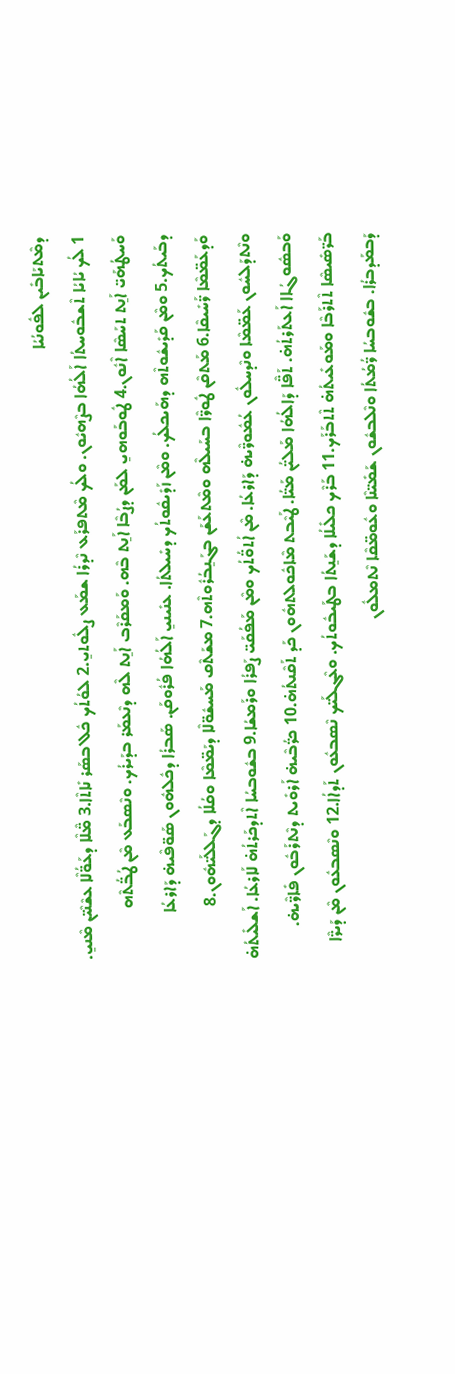ܕܡܶܬܝܰܐܒܺܝܢ ܠܦܽܘܢܳܝܳܐ
1 ܠܳܟ ܝܳܐܝܳܐ ܬܶܫܒܽܘܚܬܳܐ ܐܰ‌ܠܳܗܳܐ ܒܨܶܗܝܽܘܢ. ܘܠܳܟ ܡܶܬܦܪܰܥ ܢܶܕܪܳܐ ܫܡܰܥ ܨܠܽܘܬܝ̱.2 ܠܘܳܬܳܟ ܟܽܠ ܒܣܰܪ ܢܺܐܬܶܐ.3 ܡ̈ܶܠܶܐ ܕܥܰܘ̈ܳܠܶܐ ܥܫܶܢܶܝ̈ܢ ܡܶܢܝ̱. ܘܰܚܛܳܗܰܝ̈ ܐܰܢ̱ܬ ܬܚܰܣܶܐ ܐܶܢܽܘܢ.4 ܛܽܘܒܰܘܗܝ̱ ܠܡܰܢ ܕܨܳܒܶܐ ܐܰܢ̱ܬ ܒܶܗ. ܘܰܡܩܰܪܶܒ ܐܰܢ̱ܬ ܠܶܗ ܕܢܶܥܡܰܪ ܒܕܰܝܪܳܟ. ܘܢܶܣܒܰܥ ܡܶܢ ܛܳܒ̈ܳܬܶܗ ܕܒܰܝܬܳܟ.5 ܘܡܶܢ ܩܰܕܺܝܫܽܘܬܶܗ ܕܗܰܝܟܠܳܟ. ܘܡܶܢ ܙܰܕܺܝܩܽܘܬܳܟ ܕܚܺܝܠܬܳܐ. ܥܢܺܝܢܝ̱ ܐܰ‌ܠܳܗܳܐ ܦܳܪܽܘܩܰܢ. ܣܰܒܪܳܐ ܕܟܽܠܗܽܘܢ ܣܰܘ̈ܦܶܝܗ̇ ܕܰܐܪܥܳܐ ܘܰܕܥܰܡ̈ܡܶܐ ܖ̈ܰܚܺܝܩܶܐ.6 ܡܰܬܩܶܢ ܛܽܘܖ̈ܶܐ ܒܚܰܝܠܶܗ ܘܡܶܬܥܰܫܰܢ ܒܓܰܢ̱ܒܳܪܽܘܬܶܗ.7 ܡܫܰܬܶܩ ܡܰܚܫܽܘ̈ܠܶܐ ܕܝܰܡ̈ܡܶܐ ܘܩܳܠܳܐ ܕܓܰܠܠܰܝ̈ܗܽܘܢ.8 ܘܢܶܬܕܰܠܚܽܘܢ ܥܰܡ̈ܡܶܐ ܘܢܶܕܚܠܽܘܢ ܥܳܡܽܘܖ̈ܶܝܗ̇ ܕܰܐܪܥܳܐ. ܡܶܢ ܐܳܬܘ̈ܳܬܳܟ ܘܡܶܢ ܡܰܦܳܩܰܝ̈ ܨܰܦܪܳܐ ܘܪܰܡܫܳܐ.9 ܒܫܽܘܒܚܳܐ ܐܶܬܕܟܰܪܬܳܗ̇ ܠܰܐܪܥܳܐ. ܐܰܫܠܺܝܬܳܗ̇ ܘܰܒܣܽܘܓܳܐܐ ܐܰܥܬܰܪܬܳܗ̇. ܬܰܦ̈ܶܐ ܕܰܐ‌ܠܳܗܳܐ ܡܰܠܝ̈ܳܢ ܡܰܝ̈ܳܐ. ܛܰܝܶܒܬ ܡܶܐܟܽܘܠܬܗܽܘܢ ܟܰܕ ܬܰܩܶܢܬܳܗ̇.10 ܟܖ̈ܳܒܶܝܗ̇ ܐܰܪܘܺܝܬ ܕܢܶܬܪܰܒܽܘܢ ܦܺܐܖ̈ܶܝܗ̇. ܒܰܖ̈ܣܺܝܣܶܐ ܬܶܬܪܰܒܶܐ ܘܡܰܘܥܺܝܬܳܗ̇ ܬܶܬܒܰܪܰܟ.11 ܒܰܪܶܟ ܟܠܺܝܠܳܐ ܕܫܰܢ̱ܬܳܐ ܒܛܰܝܒܽܘܬܳܟ. ܘܥܶܓܠܰܝ̈ܟ ܢܶܣܒܥܽܘܢ ܬܰܕܐܳܐ.12 ܘܢܶܣܒܥܽܘܢ ܡܶܢ ܕܰܝܖ̈ܶܐ ܕܰܒܡܰܕܒܪܳܐ. ܒܫܽܘܒܚܳܐ ܖ̈ܳܡܳܬܳܐ ܘܢܶܠܒܫܽܘܢ ܫܰܡܺܝ̈ܢܶܐ ܘܥܽܘܡ̈ܩܶܐ ܢܶܬܡܠܽܘܢ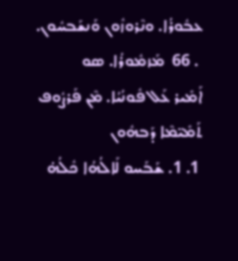ܥܒܽܘܪܳܐ. ܘܢܶܪܘܙܽܘܢ ܘܰܢܫܰܒܚܽܘܢ.
 . 66  ܡܰܙܡܽܘܪܳܐ. ܣܘ
ܐܰܡܺܝܪ ܥܰܠ ܦܽܘܢܳܝܳܐ. ܡܶܢ ܦܰܪܨܽܘܦ ܬܰܡܺܝ̈ܡܶܐ ܕܰܒܗܽܘܢ
 1. 1. ܫܰܒܰܚܘ ܠܰܐܠܳܗܳܐ ܟܽܠܳܗ̇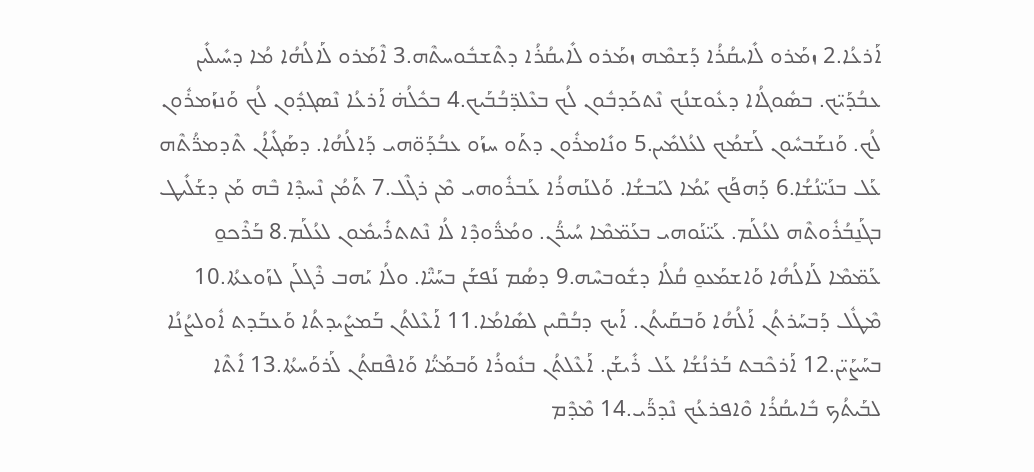ܐܰܪܥܳܐ.2 ܙܡܰܪܘ ܠܺܐܝܩܳܪܳܐ ܕܰܫܡܶܗ ܙܡܰܪܘ ܠܺܐܝܩܳܪܳܐ ܕܬܶܫܒܽܘܚܬܶܗ.3 ܐܶܡܰܪܘ ܠܰܐܠܳܗܳܐ ܡܳܐ ܕܚܺܝܠܺܝܢ ܥܒܳܕܰܝ̈ܟ. ܒܣܽܘܓܳܐܐ ܕܥܽܘܫܢܳܟ ܢܶܬܟܰܕܒܽܘܢ ܠܳܟ ܒܥܶܠܕ̈ܒܳܒܰܝܟ.4 ܒܟܽܠܳܗ̇ ܐܰܪܥܳܐ ܢܶܣܓܕܽܘܢ ܠܳܟ ܘܰܢܙܰܡܪܽܘܢ ܠܳܟ. ܘܰܢܫܰܒܚܽܘܢ ܠܰܫܡܳܟ ܠܥܳܠܡܺܝܢ.5 ܘܢܺܐܡܪܽܘܢ ܕܬܰܘ ܚܙܰܘ ܥܒܳܕܰܘ̈ܗܝ ܕܰܐ‌ܠܳܗܳܐ. ܕܣܰܓܺܝܐܳܢ ܬܶܕܡܖ̈ܳܬܶܗ ܥܰܠ ܒܢܰܝ̈ܢܳܫܳܐ.6 ܕܰܗܦܰܟ ܝܰܡܳܐ ܠܝܰܒܫܳܐ. ܘܰܠܢܰܗܪܳܐ ܥܰܒܪܽܘܗܝ ܡܶܢ ܪܓܶܠ.7 ܬܰܡܳܢ ܢܶܚܕܶܐ ܒܶܗ ܡܰܢ ܕܫܰܠܺܝܛ ܒܓܰܢ̱ܒܳܪܽܘܬܶܗ ܠܥܳܠܰܡ. ܥܰܝ̈ܢܰܘܗܝ ܒܥܰܡ̈ܡܶܐ ܚܳܝܖ̈ܳܢ. ܘܡܳܖ̈ܽܘܕܶܐ ܠܳܐ ܢܶܬܬܪܺܝܡܽܘܢ ܠܥܳܠܰܡ.8 ܒܰܪܶܟܘ̱ ܥܰܡ̈ܡܶܐ ܠܰܐܠܳܗܳܐ ܘܰܐܫܡܰܥܘ̱ ܩܳܠܳܐ ܕܫܽܘܒܚܶܗ.9 ܕܣܳܡ ܢܰܦܫܰܢ ܒܚܰܝ̈ܶܐ. ܘܠܳܐ ܝܰܗܒ ܪܶܓܠܰܢ ܠܙܰܘܥܬܳܐ.10 ܡܶܛܽܠ ܕܰܒܚܰܪܬܳܢ ܐܰ‌ܠܳܗܳܐ ܘܰܒܩܰܝܬܳܢ. ܐܰܝܟ ܕܒܳܩܶܝܢ ܠܣܺܐܡܳܐ.11 ܐܰܥܶܠܬܳܢ ܒܰܡܨܺܝܕܬܳܐ ܘܰܥܒܰܕܬ ܐܽܘܠܨܳܢܳܐ ܒܚܰܨܰܝ̈ܢ.12 ܐܰܪܟܶܒܬ ܒܰܪܢܳܫܳܐ ܥܰܠ ܪܺܝܫܰܢ. ܐܰܥܶܠܬܳܢ ܒܢܽܘܪܳܐ ܘܰܒܡܰܝ̈ܳܐ ܘܰܐܦܶܩܬܳܢ ܠܰܪܘܰܚܬܳܐ.13 ܐܺܬܶܐ ܠܒܰܝܬܳܟ ܒܺܐܝܩܳܪܳܐ ܘܶܐܦܪܥܳܟ ܢܶܕܖ̈ܰܝ.14 ܡܶܕܶܡ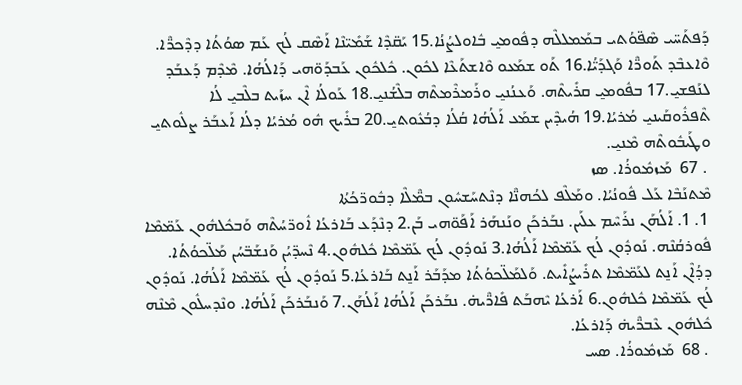ܕܰܦܬܰܚ̈ܝ ܣܶܦ̈ܘܳܬܝ ܒܡܰܡܠܠܶܗ ܕܦܽܘܡܝ̱ ܒܽܐܘܠܨܳܢܳܐ.15 ܝܰܩ̈ܕܶܐ ܫܰܡܺܝ̈ܢܶܐ ܐܰܣܶܩ ܠܳܟ ܥܰܡ ܣܘܳܬܳܐ ܕܕܶܟܖ̈ܶܐ. ܘܶܐܥܒܶܕ ܬܰܘܖ̈ܶܐ ܘܰܓܕܰܝ̈ܳܐ.16 ܬܰܘ ܫܡܰܥܘ ܘܶܐܫܬܰܥܶܐ ܠܟܽܘܢ. ܟܽܠܟܽܘܢ ܥܰܒܕܰܘ̈ܗܝ ܕܰܐ‌ܠܳܗܳܐ. ܡܶܕܶܡ ܕܰܥܒܰܕ ܠܢܰܦܫܝ̱.17 ܒܦܽܘܡܝ̱ ܩܪܺܝܬܶܗ. ܘܰܥܢܳܢܝ̱ ܘܪܰܡܪܶܡܬܶܗ ܒܠܶܫܳܢܝ̱.18 ܥܰܘܠܳܐ ܐܶܢ ܚܙܰܝܬ ܒܠܶܒܝ̱ ܠܳܐ ܬܶܦܪܽܘܩܰܝܢܝ̱ ܡܳܪܝܳܐ.19 ܗܳܝܕܶܝܢ ܫܡܰܥ ܐܰ‌ܠܳܗܳܐ ܩܳܠܳܐ ܕܒܳܥܽܘܬܝ̱.20 ܒܪܺܝܟ ܗܽܘ ܡܳܪܝܳܐ ܕܠܳܐ ܐܰܥܒܰܪ ܨܠܽܘܬܝ̱ ܘܛܰܝܒܽܘܬܶܗ ܡܶܢܝ̱.
 . 67  ܡܰܙܡܽܘܪܳܐ. ܣܙ
ܡܶܬܢܰܒܶܐ ܥܰܠ ܦܽܘܢܳܝܳܐ. ܘܡܰܠܶܦ ܠܟܳܗܢ̈ܶܐ ܕܢܶܬܚܰܫܚܽܘܢ ܒܡ̈ܶܠܶܐ ܕܒܽܘܖ̈ܟܳܬܳܐ
 1. 1. ܐܰܠܳܗܰܢ ܢܪܰܚܶܡ ܥܠܰܝܢ. ܢܒܰܪܟܰܢ ܘܢܰܢܗܰܪ ܐܰܦܰܘ̈ܗܝ ܒܰܢ.2 ܕܢܶܕܰܥ ܒܰܐܪܥܳܐ ܐܽܘܖ̈ܚܳܬܶܗ ܘܰܒܟܽܠܗܽܘܢ ܥܰܡ̈ܡܶܐ ܦܽܘܪܩܳܢܶܗ. ܢܰܘܕܽܘܢ ܠܳܟ ܥܰܡ̈ܡܶܐ ܐܰ‌ܠܳܗܳܐ.3 ܢܰܘܕܽܘܢ ܠܳܟ ܥܰܡ̈ܡܶܐ ܟܽܠܗܽܘܢ.4 ܢܶܚܕ̈ܝܳܢ ܘܰܢܫܰܒ̈ܚܳܢ ܡܰܠ̈ܟܘܳܬܳܐ. ܕܕܳܐܶܢ ܐܰܢ̱ܬ ܠܥܰܡ̈ܡܶܐ ܬܪܺܝܨܳܐܺܝܬ. ܘܰܠܡܰܠ̈ܟܘܳܬܳܐ ܡܕܰܒܰܪ ܐܰܢ̱ܬ ܒܰܐܪܥܳܐ.5 ܢܰܘܕܽܘܢ ܠܳܟ ܥܰܡ̈ܡܶܐ ܐܰ‌ܠܳܗܳܐ. ܢܰܘܕܽܘܢ ܠܳܟ ܥܰܡ̈ܡܶܐ ܟܽܠܗܽܘܢ.6 ܐܰܪܥܳܐ ܝܶܗܒܰܬ ܦܺܐܖ̈ܶܝܗ̇. ܢܒܰܪܟܰܢ ܐܰ‌ܠܳܗܳܐ ܐܰܠܳܗܰܢ.7 ܘܰܢܒܰܪܟܰܢ ܐܰ‌ܠܳܗܳܐ. ܘܢܶܕܚܠܽܘܢ ܡܶܢܶܗ ܟܽܠܗܽܘܢ ܥܶܒܖ̈ܶܝܗ̇ ܕܰܐܪܥܳܐ.
 . 68  ܡܰܙܡܽܘܪܳܐ. ܣܚ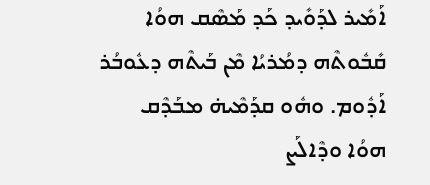ܐܰܡܺܝܪ ܠܕܰܘܺܝܕ ܟܰܕ ܡܰܣܶܩ ܗܘܳܐ ܩܺܒܽܘܬܶܗ ܕܡܳܪܝܳܐ ܡܶܢ ܒܰܝܬܶܗ ܕܥܽܘܒܳܪ ܐܰܕܽܘܡ. ܘܗܽܘ ܩܕܰܡܶܝܗ̇ ܡܒܰܕܶܩ ܗܘܳܐ ܘܕܶܐܠܰܨ